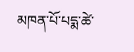མཁན་པོ་པདྨ་ཚེ་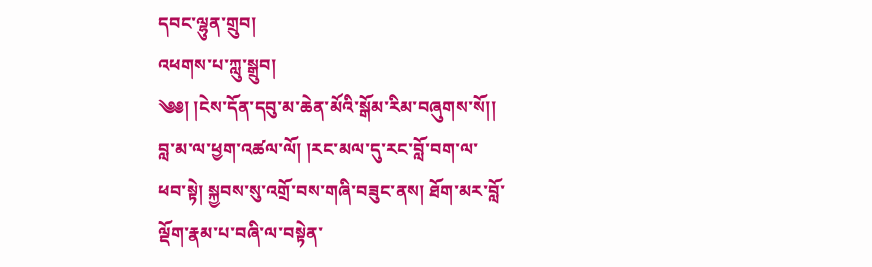དབང་ལྷུན་གྲུབ།
འཕགས་པ་ཀླུ་སྒྲུབ།
༄༅། །ངེས་དོན་དབུ་མ་ཆེན་མོའི་སྒོམ་རིམ་བཞུགས་སོ།།
བླ་མ་ལ་ཕྱག་འཚལ་ལོ། །རང་མལ་དུ་རང་བློ་བག་ལ་ཕབ་སྟེ། སྐྱབས་སུ་འགྲོ་བས་གཞི་བཟུང་ནས། ཐོག་མར་བློ་ལྡོག་རྣམ་པ་བཞི་ལ་བསྟེན་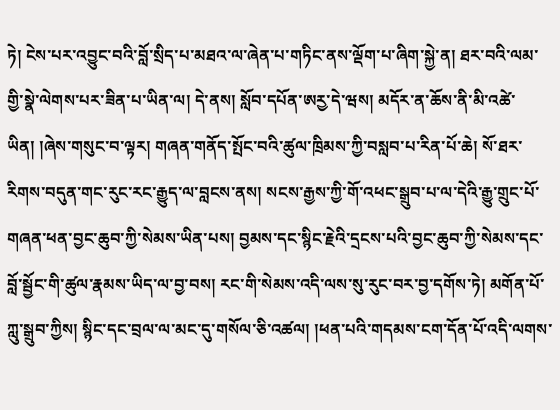ཏེ། ངེས་པར་འབྱུང་བའི་བློ་སྲིད་པ་མཐའ་ལ་ཞེན་པ་གཏིང་ནས་ལྡོག་པ་ཞིག་སྐྱེ་ན། ཐར་བའི་ལམ་གྱི་སྣེ་ལེགས་པར་ཟིན་པ་ཡིན་ལ། དེ་ནས། སློབ་དཔོན་ཨརྱ་དེ་ཝས། མདོར་ན་ཆོས་ནི་མི་འཚེ་ཡིན། །ཞེས་གསུང་བ་ལྟར། གཞན་གནོད་སྤོང་བའི་ཚུལ་ཁྲིམས་ཀྱི་བསླབ་པ་རིན་པོ་ཆེ། སོ་ཐར་རིགས་བདུན་གང་རུང་རང་རྒྱུད་ལ་བླངས་ནས། སངས་རྒྱས་ཀྱི་གོ་འཕང་སྒྲུབ་པ་ལ་དེའི་རྒྱུ་གྲུང་པོ་གཞན་ཕན་བྱང་ཆུབ་ཀྱི་སེམས་ཡིན་པས། བྱམས་དང་སྙིང་རྗེའི་དྲངས་པའི་བྱང་ཆུབ་ཀྱི་སེམས་དང་བློ་སྦྱོང་གི་ཚུལ་རྣམས་ཡིད་ལ་བྱ་བས། རང་གི་སེམས་འདི་ལས་སུ་རུང་བར་བྱ་དགོས་ཏེ། མགོན་པོ་ཀླུ་སྒྲུབ་ཀྱིས། སྙིང་དང་བྲལ་ལ་མང་དུ་གསོལ་ཅི་འཚལ། །ཕན་པའི་གདམས་ངག་དོན་པོ་འདི་ལགས་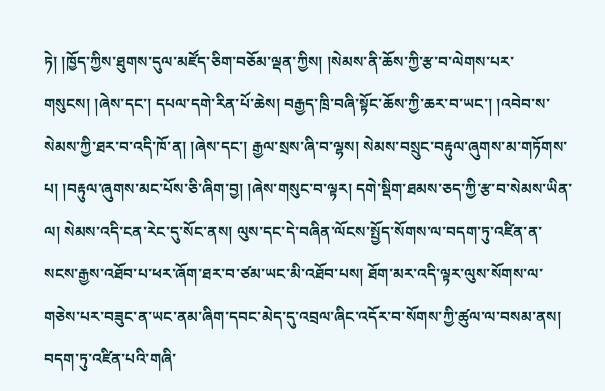ཏེ། །ཁྱོད་ཀྱིས་ཐུགས་དུལ་མཛོད་ཅིག་བཅོམ་ལྡན་ཀྱིས། །སེམས་ནི་ཆོས་ཀྱི་རྩ་བ་ལེགས་པར་གསུངས། །ཞེས་དང་། དཔལ་དགེ་རིན་པོ་ཆེས། བརྒྱད་ཁྲི་བཞི་སྟོང་ཆོས་ཀྱི་ཆར་བ་ཡང་། །འབེབ་ས་སེམས་ཀྱི་ཐར་བ་འདི་ཁོ་ན། །ཞེས་དང་། རྒྱལ་སྲས་ཞི་བ་ལྷས། སེམས་བསྲུང་བརྟུལ་ཞུགས་མ་གཏོགས་པ། །བརྟུལ་ཞུགས་མང་པོས་ཅི་ཞིག་བྱ། །ཞེས་གསུང་བ་ལྟར། དགེ་སྡིག་ཐམས་ཅད་ཀྱི་རྩ་བ་སེམས་ཡིན་ལ། སེམས་འདི་ངན་རེང་དུ་སོང་ནས། ལུས་དང་དེ་བཞིན་ལོངས་སྤྱོད་སོགས་ལ་བདག་ཏུ་འཛིན་ན་སངས་རྒྱས་འཐོབ་པ་ཕར་ཞོག་ཐར་བ་ཙམ་ཡང་མི་འཐོབ་པས། ཐོག་མར་འདི་ལྟར་ལུས་སོགས་ལ་གཅེས་པར་བཟུང་ན་ཡང་ནམ་ཞིག་དབང་མེད་དུ་འབྲལ་ཞིང་འདོར་བ་སོགས་ཀྱི་ཚུལ་ལ་བསམ་ནས། བདག་ཏུ་འཛིན་པའི་གཞི་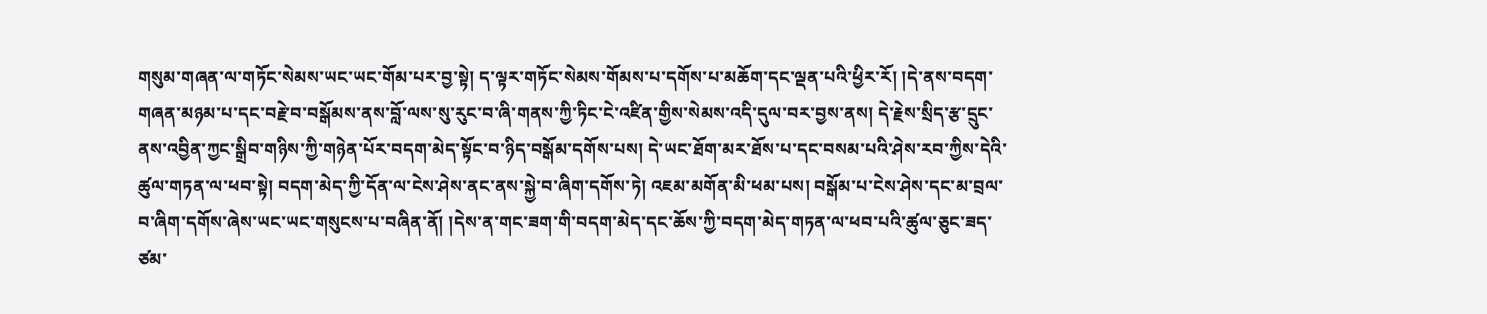གསུམ་གཞན་ལ་གཏོང་སེམས་ཡང་ཡང་གོམ་པར་བྱ་སྟེ། ད་ལྟར་གཏོང་སེམས་གོམས་པ་དགོས་པ་མཆོག་དང་ལྡན་པའི་ཕྱིར་རོ། །དེ་ནས་བདག་གཞན་མཉམ་པ་དང་བརྗེ་བ་བསྒོམས་ནས་བློ་ལས་སུ་རུང་བ་ཞི་གནས་ཀྱི་ཏིང་ངེ་འཛིན་གྱིས་སེམས་འདི་དུལ་བར་བྱས་ནས། དེ་རྗེས་སྲིད་རྩ་དྲུང་ནས་འབྱིན་ཀྱང་སྒྲིབ་གཉིས་ཀྱི་གཉེན་པོར་བདག་མེད་སྟོང་བ་ཉིད་བསྒོམ་དགོས་པས། དེ་ཡང་ཐོག་མར་ཐོས་པ་དང་བསམ་པའི་ཤེས་རབ་ཀྱིས་དེའི་ཚུལ་གཏན་ལ་ཕབ་སྟེ། བདག་མེད་ཀྱི་དོན་ལ་ངེས་ཤེས་ནང་ནས་སྐྱེ་བ་ཞིག་དགོས་ཏེ། འཇམ་མགོན་མི་ཕམ་པས། བསྒོམ་པ་ངེས་ཤེས་དང་མ་བྲལ་བ་ཞིག་དགོས་ཞེས་ཡང་ཡང་གསུངས་པ་བཞིན་ནོ། །དེས་ན་གང་ཟག་གི་བདག་མེད་དང་ཆོས་ཀྱི་བདག་མེད་གཏན་ལ་ཕབ་པའི་ཚུལ་ཅུང་ཟད་ཙམ་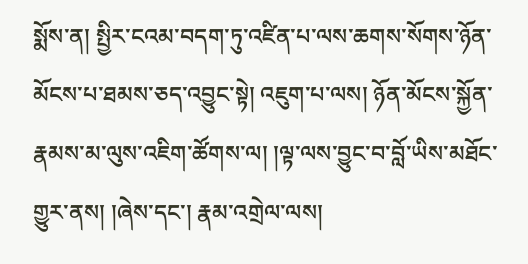སྨོས་ན། སྤྱིར་ངའམ་བདག་ཏུ་འཛིན་པ་ལས་ཆགས་སོགས་ཉོན་མོངས་པ་ཐམས་ཅད་འབྱུང་སྟེ། འཇུག་པ་ལས། ཉོན་མོངས་སྐྱོན་རྣམས་མ་ལུས་འཇིག་ཚོགས་ལ། །ལྟ་ལས་བྱུང་བ་བློ་ཡིས་མཐོང་གྱུར་ནས། །ཞེས་དང་། རྣམ་འགྲེལ་ལས།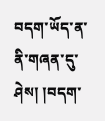བདག་ཡོད་ན་ནི་གཞན་དུ་ཤེས། །བདག་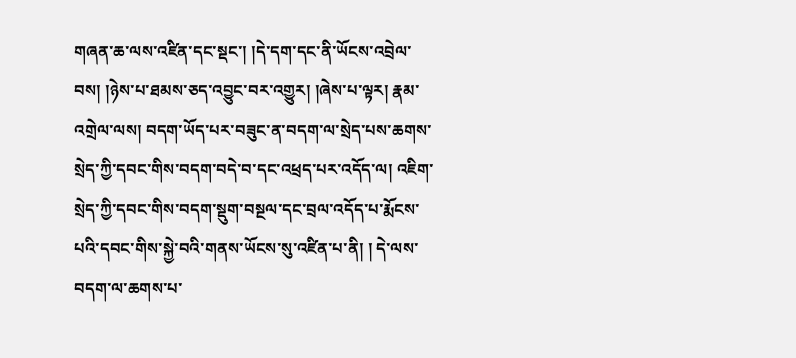གཞན་ཆ་ལས་འཛིན་དང་སྡང་། །དེ་དག་དང་ནི་ཡོངས་འབྲེལ་བས། །ཉེས་པ་ཐམས་ཅད་འབྱུང་བར་འགྱུར། །ཞེས་པ་ལྟར། རྣམ་འགྲེལ་ལས། བདག་ཡོད་པར་བཟུང་ན་བདག་ལ་སྲེད་པས་ཆགས་སྲེད་ཀྱི་དབང་གིས་བདག་བདེ་བ་དང་འཕྲད་པར་འདོད་ལ། འཇིག་སྲེད་ཀྱི་དབང་གིས་བདག་སྡུག་བསྔལ་དང་བྲལ་འདོད་པ་རྨོངས་པའི་དབང་གིས་སྐྱེ་བའི་གནས་ཡོངས་སུ་འཛིན་པ་ནི། ། དེ་ལས་བདག་ལ་ཆགས་པ་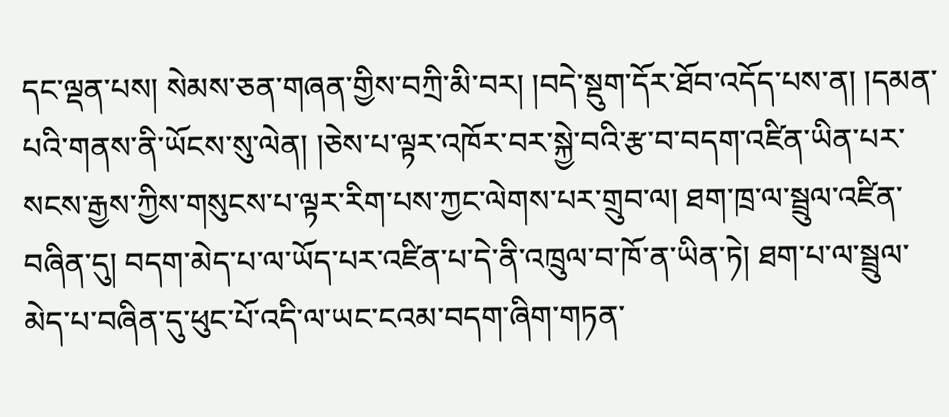དང་ལྡན་པས། སེམས་ཅན་གཞན་གྱིས་བཀྲི་མི་བར། །བདེ་སྡུག་དོར་ཐོབ་འདོད་པས་ན། །དམན་པའི་གནས་ནི་ཡོངས་སུ་ལེན། །ཅེས་པ་ལྟར་འཁོར་བར་སྐྱེ་བའི་རྩ་བ་བདག་འཛིན་ཡིན་པར་སངས་རྒྱས་ཀྱིས་གསུངས་པ་ལྟར་རིག་པས་ཀྱང་ལེགས་པར་གྲུབ་ལ། ཐག་ཁྲ་ལ་སྦྲུལ་འཛིན་བཞིན་དུ། བདག་མེད་པ་ལ་ཡོད་པར་འཛིན་པ་དེ་ནི་འཁྲུལ་བ་ཁོ་ན་ཡིན་ཏེ། ཐག་པ་ལ་སྦྲུལ་མེད་པ་བཞིན་དུ་ཕུང་པོ་འདི་ལ་ཡང་ངའམ་བདག་ཞིག་གཏན་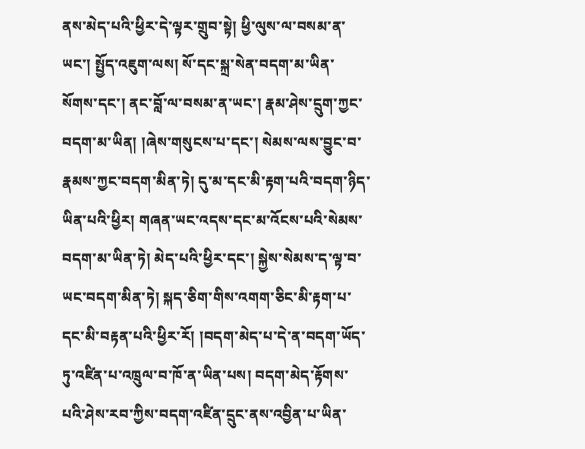ནས་མེད་པའི་ཕྱིར་དེ་ལྟར་གྲུབ་སྟེ། ཕྱི་ལུས་ལ་བསམ་ན་ཡང་། སྤྱོད་འཇུག་ལས། སོ་དང་སྐྲ་སེན་བདག་མ་ཡིན་སོགས་དང་། ནང་བློ་ལ་བསམ་ན་ཡང་། རྣམ་ཤེས་དྲུག་ཀྱང་བདག་མ་ཡིན། །ཞེས་གསུངས་པ་དང་། སེམས་ལས་བྱུང་བ་རྣམས་ཀྱང་བདག་མིན་ཏེ། དུ་མ་དང་མི་རྟག་པའི་བདག་ཉིད་ཡིན་པའི་ཕྱིར། གཞན་ཡང་འདས་དང་མ་འོངས་པའི་སེམས་བདག་མ་ཡིན་ཏེ། མེད་པའི་ཕྱིར་དང་། སྐྱེས་སེམས་ད་ལྟ་བ་ཡང་བདག་མིན་ཏེ། སྐད་ཅིག་གིས་འགག་ཅིང་མི་རྟག་པ་དང་མི་བརྟན་པའི་ཕྱིར་རོ། །བདག་མེད་པ་དེ་ན་བདག་ཡོད་ཏུ་འཛིན་པ་འཁྲུལ་བ་ཁོ་ན་ཡིན་པས། བདག་མེད་རྟོགས་པའི་ཤེས་རབ་ཀྱིས་བདག་འཛིན་དྲུང་ནས་འབྱིན་པ་ཡིན་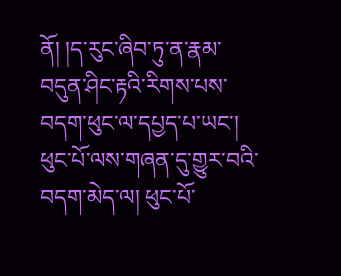ནོ། །ད་རུང་ཞིབ་ཏུ་ན་རྣམ་བདུན་ཤིང་རྟའི་རིགས་པས་བདག་ཕུང་ལ་དཔྱད་པ་ཡང་། ཕུང་པོ་ལས་གཞན་དུ་གྱུར་བའི་བདག་མེད་ལ། ཕུང་པོ་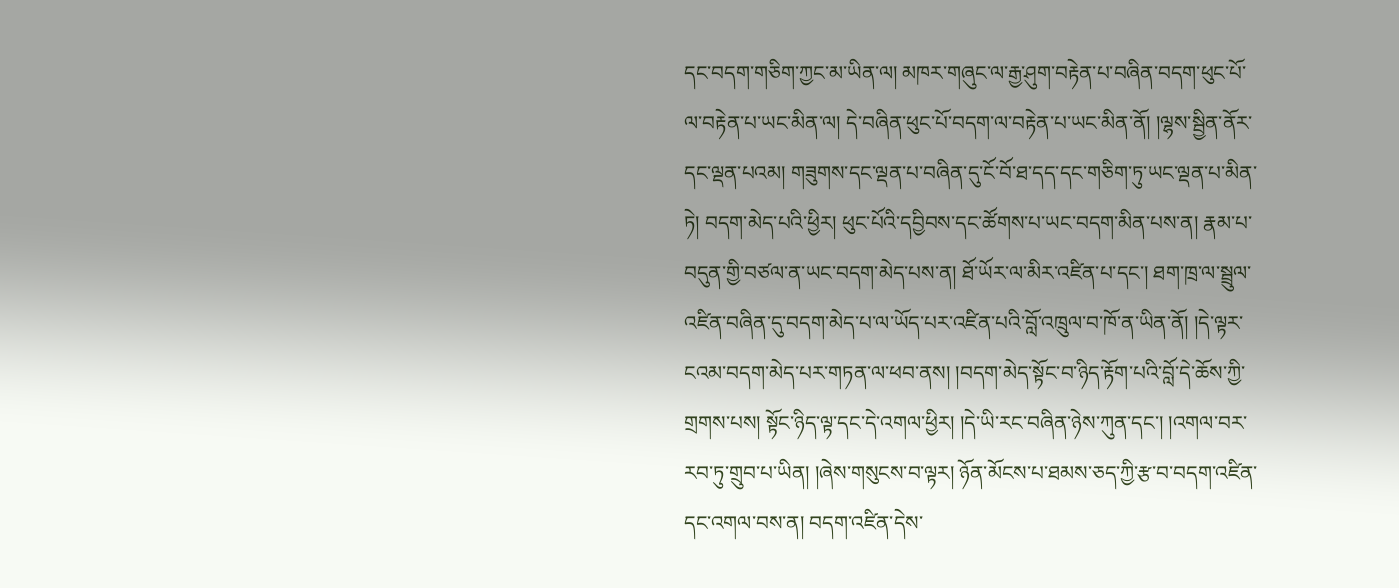དང་བདག་གཅིག་ཀྱང་མ་ཡིན་ལ། མཁར་གཞུང་ལ་རྒྱ་ཤུག་བརྟེན་པ་བཞིན་བདག་ཕུང་པོ་ལ་བརྟེན་པ་ཡང་མིན་ལ། དེ་བཞིན་ཕུང་པོ་བདག་ལ་བརྟེན་པ་ཡང་མིན་ནོ། །ལྷས་སྦྱིན་ནོར་དང་ལྡན་པའམ། གཟུགས་དང་ལྡན་པ་བཞིན་དུ་ངོ་བོ་ཐ་དད་དང་གཅིག་ཏུ་ཡང་ལྡན་པ་མིན་ཏེ། བདག་མེད་པའི་ཕྱིར། ཕུང་པོའི་དབྱིབས་དང་ཚོགས་པ་ཡང་བདག་མིན་པས་ན། རྣམ་པ་བདུན་གྱི་བཙལ་ན་ཡང་བདག་མེད་པས་ན། ཐོ་ཡོར་ལ་མིར་འཛིན་པ་དང་། ཐག་ཁྲ་ལ་སྦྲུལ་འཛིན་བཞིན་དུ་བདག་མེད་པ་ལ་ཡོད་པར་འཛིན་པའི་བློ་འཁྲུལ་བ་ཁོ་ན་ཡིན་ནོ། །དེ་ལྟར་ངའམ་བདག་མེད་པར་གཏན་ལ་ཕབ་ནས། །བདག་མེད་སྟོང་བ་ཉིད་རྟོག་པའི་བློ་དེ་ཆོས་ཀྱི་གྲགས་པས། སྟོང་ཉིད་ལྟ་དང་དེ་འགལ་ཕྱིར། །དེ་ཡི་རང་བཞིན་ཉེས་ཀུན་དང་། །འགལ་བར་རབ་ཏུ་གྲུབ་པ་ཡིན། །ཞེས་གསུངས་བ་ལྟར། ཉོན་མོངས་པ་ཐམས་ཅད་ཀྱི་རྩ་བ་བདག་འཛིན་དང་འགལ་བས་ན། བདག་འཛིན་དེས་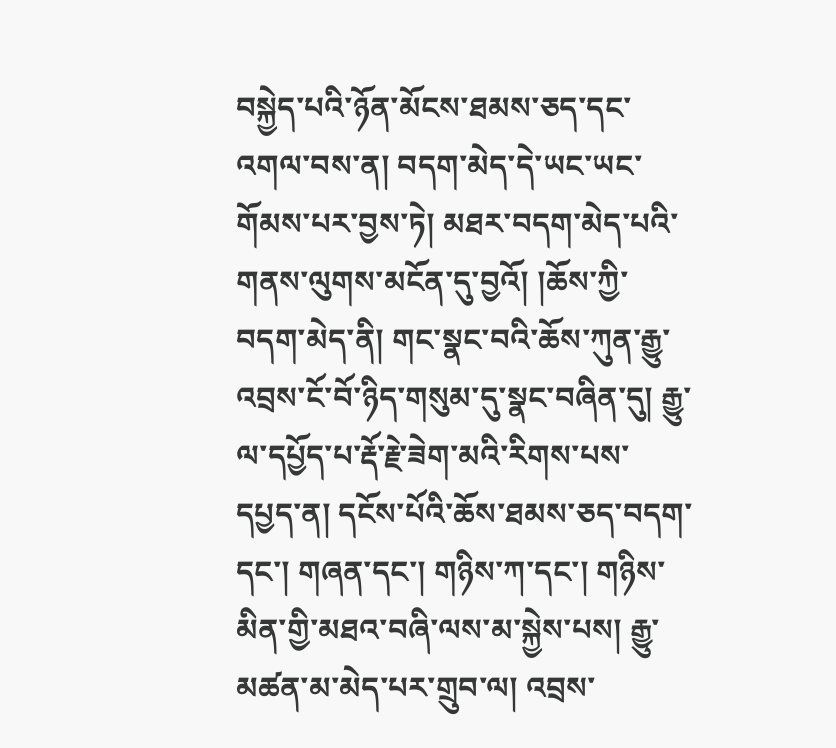བསྐྱེད་པའི་ཉོན་མོངས་ཐམས་ཅད་དང་འགལ་བས་ན། བདག་མེད་དེ་ཡང་ཡང་གོམས་པར་བྱས་ཏེ། མཐར་བདག་མེད་པའི་གནས་ལུགས་མངོན་དུ་བྱའོ། །ཆོས་ཀྱི་བདག་མེད་ནི། གང་སྣང་བའི་ཆོས་ཀུན་རྒྱུ་འབྲས་ངོ་བོ་ཉིད་གསུམ་དུ་སྣང་བཞིན་དུ། རྒྱུ་ལ་དཔྱོད་པ་རྡོ་རྗེ་ཟེག་མའི་རིགས་པས་དཔྱད་ན། དངོས་པོའི་ཆོས་ཐམས་ཅད་བདག་དང་། གཞན་དང་། གཉིས་ཀ་དང་། གཉིས་མིན་གྱི་མཐའ་བཞི་ལས་མ་སྐྱེས་པས། རྒྱུ་མཚན་མ་མེད་པར་གྲུབ་ལ། འབྲས་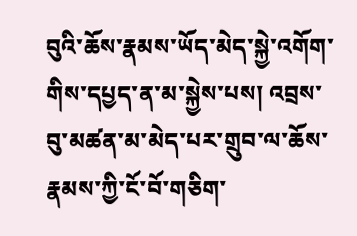བུའི་ཆོས་རྣམས་ཡོད་མེད་སྐྱེ་འགོག་གིས་དཔྱད་ན་མ་སྐྱེས་པས། འབྲས་བུ་མཚན་མ་མེད་པར་གྲུབ་ལ་ཆོས་རྣམས་ཀྱི་ངོ་བོ་གཅིག་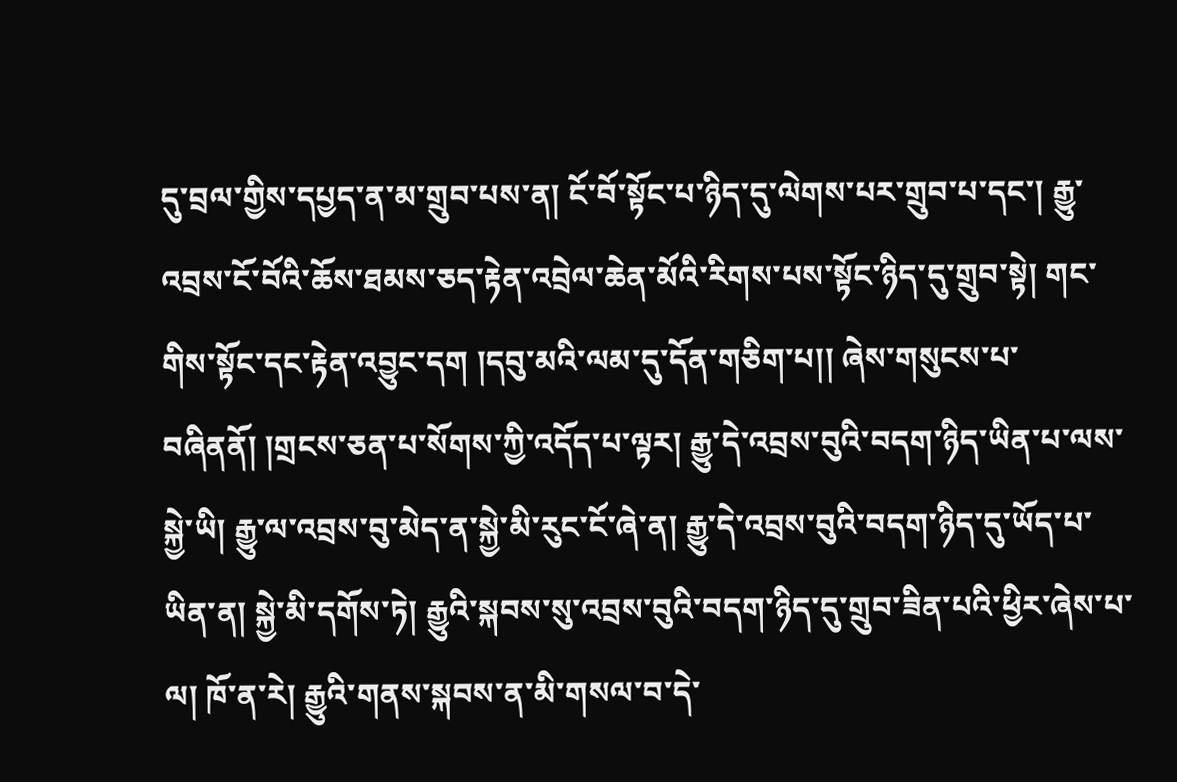དུ་བྲལ་གྱིས་དཔྱད་ན་མ་གྲུབ་པས་ན། ངོ་བོ་སྟོང་པ་ཉིད་དུ་ལེགས་པར་གྲུབ་པ་དང་། རྒྱུ་འབྲས་ངོ་བོའི་ཆོས་ཐམས་ཅད་རྟེན་འབྲེལ་ཆེན་མོའི་རིགས་པས་སྟོང་ཉིད་དུ་གྲུབ་སྟེ། གང་གིས་སྟོང་དང་རྟེན་འབྱུང་དག །དབུ་མའི་ལམ་དུ་དོན་གཅིག་པ།། ཞེས་གསུངས་པ་བཞིནནོ། །གྲངས་ཅན་པ་སོགས་ཀྱི་འདོད་པ་ལྟར། རྒྱུ་དེ་འབྲས་བུའི་བདག་ཉིད་ཡིན་པ་ལས་སྐྱེ་ཡི། རྒྱུ་ལ་འབྲས་བུ་མེད་ན་སྐྱེ་མི་རུང་ངོ་ཞེ་ན། རྒྱུ་དེ་འབྲས་བུའི་བདག་ཉིད་དུ་ཡོད་པ་ཡིན་ན། སྐྱེ་མི་དགོས་ཏེ། རྒྱུའི་སྐབས་སུ་འབྲས་བུའི་བདག་ཉིད་དུ་གྲུབ་ཟིན་པའི་ཕྱིར་ཞེས་པ་ལ། ཁོ་ན་རེ། རྒྱུའི་གནས་སྐབས་ན་མི་གསལ་བ་དེ་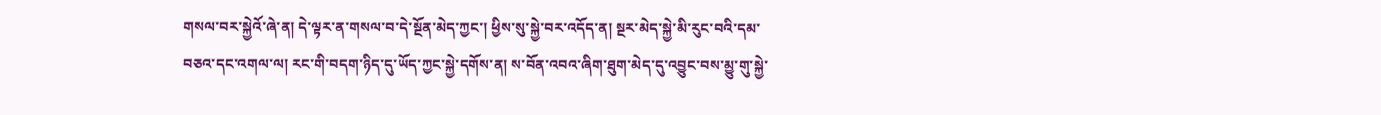གསལ་བར་སྐྱེའོ་ཞེ་ན། དེ་ལྟར་ན་གསལ་བ་དེ་སྔོན་མེད་ཀྱང་། ཕྱིས་སུ་སྐྱེ་བར་འདོད་ན། སྔར་མེད་སྐྱེ་མི་རུང་བའི་དམ་བཅའ་དང་འགལ་ལ། རང་གི་བདག་ཉིད་དུ་ཡོད་ཀྱང་སྐྱེ་དགོས་ན། ས་བོན་འབའ་ཞིག་ཐུག་མེད་དུ་འབྱུང་བས་མྱུ་གུ་སྐྱེ་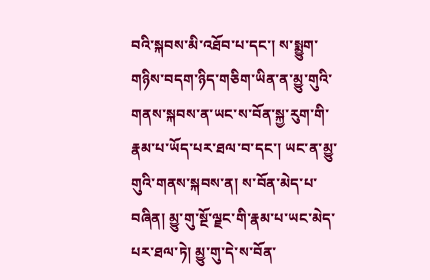བའི་སྐབས་མི་འཐོབ་པ་དང་། ས་སྨྱུག་གཉིས་བདག་ཉིད་གཅིག་ཡིན་ན་མྱུ་གུའི་གནས་སྐབས་ན་ཡང་ས་བོན་སྐྱ་རུག་གི་རྣམ་པ་ཡོད་པར་ཐལ་བ་དང་། ཡང་ན་མྱུ་གུའི་གནས་སྐབས་ན། ས་བོན་མེད་པ་བཞིན། མྱུ་གུ་སྔོ་ལྗང་གི་རྣམ་པ་ཡང་མེད་པར་ཐལ་ཏེ། མྱུ་གུ་དེ་ས་བོན་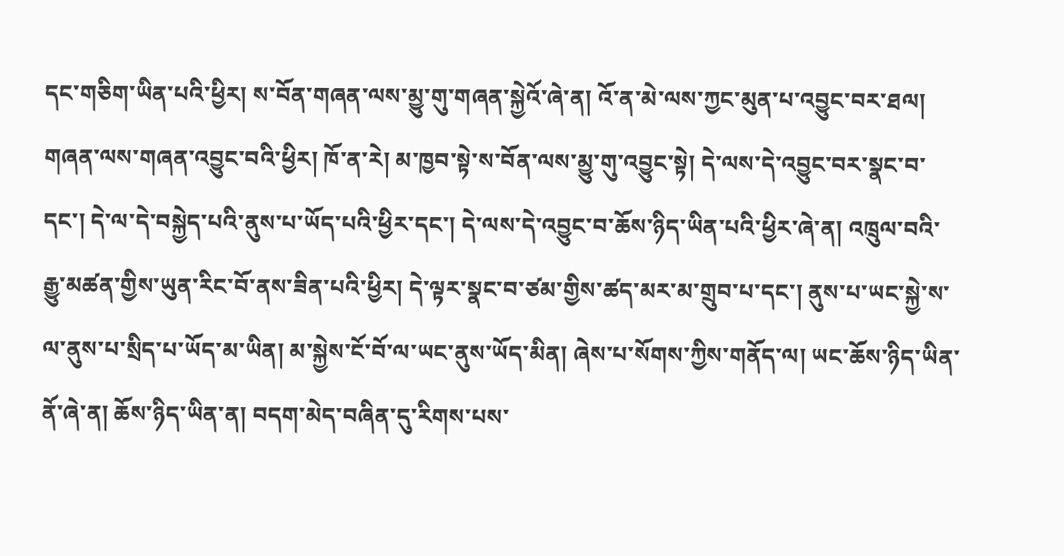དང་གཅིག་ཡིན་པའི་ཕྱིར། ས་བོན་གཞན་ལས་མྱུ་གུ་གཞན་སྐྱེའོ་ཞེ་ན། འོ་ན་མེ་ལས་ཀྱང་མུན་པ་འབྱུང་བར་ཐལ། གཞན་ལས་གཞན་འབྱུང་བའི་ཕྱིར། ཁོ་ན་རེ། མ་ཁྱབ་སྟེ་ས་བོན་ལས་མྱུ་གུ་འབྱུང་སྟེ། དེ་ལས་དེ་འབྱུང་བར་སྣང་བ་དང་། དེ་ལ་དེ་བསྐྱེད་པའི་ནུས་པ་ཡོད་པའི་ཕྱིར་དང་། དེ་ལས་དེ་འབྱུང་བ་ཆོས་ཉིད་ཡིན་པའི་ཕྱིར་ཞེ་ན། འཁྲུལ་བའི་རྒྱུ་མཚན་གྱིས་ཡུན་རིང་བོ་ནས་ཟིན་པའི་ཕྱིར། དེ་ལྟར་སྣང་བ་ཙམ་གྱིས་ཚད་མར་མ་གྲུབ་པ་དང་། ནུས་པ་ཡང་སྐྱེ་ས་ལ་ནུས་པ་སྲིད་པ་ཡོད་མ་ཡིན། མ་སྐྱེས་ངོ་བོ་ལ་ཡང་ནུས་ཡོད་མིན། ཞེས་པ་སོགས་ཀྱིས་གནོད་ལ། ཡང་ཆོས་ཉིད་ཡིན་ནོ་ཞེ་ན། ཆོས་ཉིད་ཡིན་ན། བདག་མེད་བཞིན་དུ་རིགས་པས་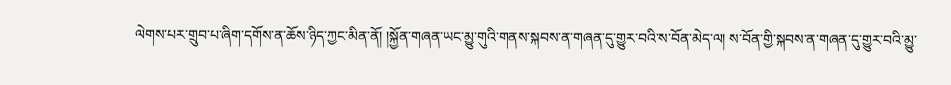ལེགས་པར་གྲུབ་པ་ཞིག་དགོས་ན་ཆོས་ཉིད་ཀྱང་མིན་ནོ། །སྐྱོན་གཞན་ཡང་མྱུ་གུའི་གནས་སྐབས་ན་གཞན་དུ་གྱུར་བའི་ས་བོན་མེད་ལ། ས་བོན་གྱི་སྐབས་ན་གཞན་དུ་གྱུར་བའི་མྱུ་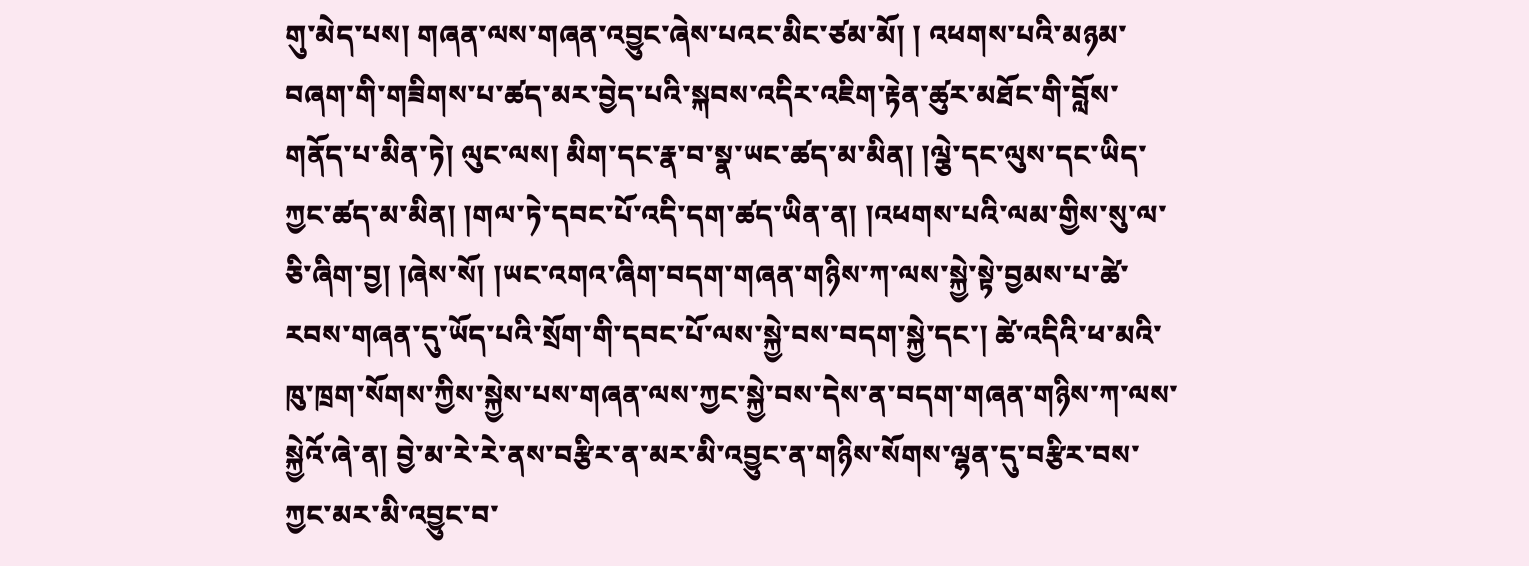གུ་མེད་པས། གཞན་ལས་གཞན་འབྱུང་ཞེས་པའང་མིང་ཙམ་མོ། ། འཕགས་པའི་མཉམ་བཞག་གི་གཟིགས་པ་ཚད་མར་བྱེད་པའི་སྐབས་འདིར་འཇིག་རྟེན་ཚུར་མཐོང་གི་བློས་གནོད་པ་མིན་ཏེ། ལུང་ལས། མིག་དང་རྣ་བ་སྣ་ཡང་ཚད་མ་མིན། །ལྕེ་དང་ལུས་དང་ཡིད་ཀྱང་ཚད་མ་མིན། །གལ་ཏེ་དབང་པོ་འདི་དག་ཚད་ཡིན་ན། །འཕགས་པའི་ལམ་གྱིས་སུ་ལ་ཅི་ཞིག་བྱ། །ཞེས་སོ། །ཡང་འགའ་ཞིག་བདག་གཞན་གཉིས་ཀ་ལས་སྐྱེ་སྟེ་བྱམས་པ་ཚེ་རབས་གཞན་དུ་ཡོད་པའི་སྲོག་གི་དབང་པོ་ལས་སྐྱེ་བས་བདག་སྐྱེ་དང་། ཚེ་འདིའི་ཕ་མའི་ཁུ་ཁྲག་སོགས་ཀྱིས་སྐྱེས་པས་གཞན་ལས་ཀྱང་སྐྱེ་བས་དེས་ན་བདག་གཞན་གཉིས་ཀ་ལས་སྐྱེའོ་ཞེ་ན། བྱེ་མ་རེ་རེ་ནས་བརྩིར་ན་མར་མི་འབྱུང་ན་གཉིས་སོགས་ལྷན་དུ་བརྩིར་བས་ཀྱང་མར་མི་འབྱུང་བ་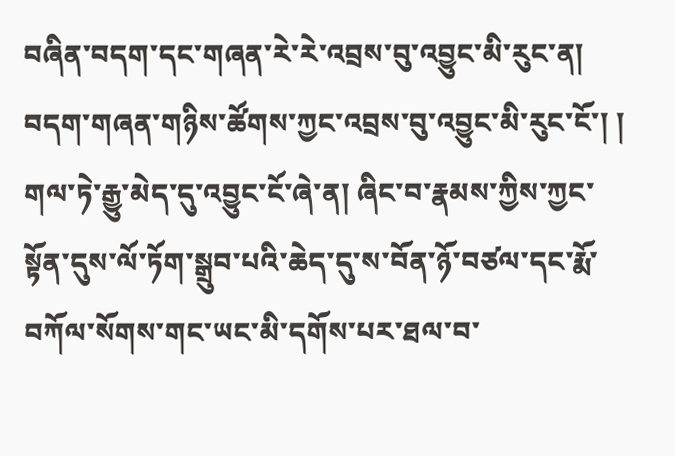བཞིན་བདག་དང་གཞན་རེ་རེ་འབྲས་བུ་འབྱུང་མི་རུང་ན། བདག་གཞན་གཉིས་ཚོགས་ཀྱང་འབྲས་བུ་འབྱུང་མི་རུང་ངོ་། ། གལ་ཏེ་རྒྱུ་མེད་དུ་འབྱུང་ངོ་ཞེ་ན། ཞིང་བ་རྣམས་ཀྱིས་ཀྱང་སྟོན་དུས་ལོ་ཏོག་སྒྲུབ་པའི་ཆེད་དུ་ས་བོན་ཉོ་བཙལ་དང་རྨོ་བཀོལ་སོགས་གང་ཡང་མི་དགོས་པར་ཐལ་བ་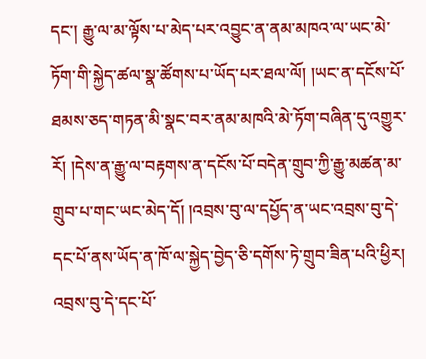དང་། རྒྱུ་ལ་མ་ལྟོས་པ་མེད་པར་འབྱུང་ན་ནམ་མཁའ་ལ་ཡང་མེ་ཏོག་གི་སྐྱེད་ཚལ་སྣ་ཚོགས་པ་ཡོད་པར་ཐལ་ལོ། །ཡང་ན་དངོས་པོ་ཐམས་ཅད་གཏན་མི་སྣང་བར་ནམ་མཁའི་མེ་ཏོག་བཞིན་དུ་འགྱུར་རོ། །དེས་ན་རྒྱུ་ལ་བརྟགས་ན་དངོས་པོ་བདེན་གྲུབ་ཀྱི་རྒྱུ་མཚན་མ་གྲུབ་པ་གང་ཡང་མེད་དོ། །འབྲས་བུ་ལ་དཔྱོད་ན་ཡང་འབྲས་བུ་དེ་དང་པོ་ནས་ཡོད་ན་ཁོ་ལ་སྐྱེད་བྱེད་ཅི་དགོས་ཏེ་གྲུབ་ཟིན་པའི་ཕྱིར། འབྲས་བུ་དེ་དང་པོ་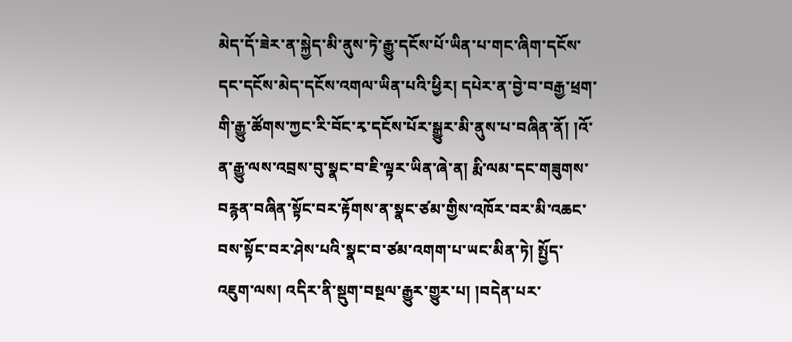མེད་དོ་ཟེར་ན་སྐྱེད་མི་ནུས་ཏེ་རྒྱུ་དངོས་པོ་ཡིན་པ་གང་ཞིག་དངོས་དང་དངོས་མེད་དངོས་འགལ་ཡིན་པའི་ཕྱིར། དཔེར་ན་བྱེ་བ་བརྒྱ་ཕྲག་གི་རྒྱུ་ཚོགས་ཀྱང་རི་བོང་རྭ་དངོས་པོར་སྒྱུར་མི་ནུས་པ་བཞིན་ནོ། །འོ་ན་རྒྱུ་ལས་འབྲས་བུ་སྣང་བ་ཇི་ལྟར་ཡིན་ཞེ་ན། རྨི་ལམ་དང་གཟུགས་བརྙན་བཞིན་སྟོང་བར་རྟོགས་ན་སྣང་ཙམ་གྱིས་འཁོར་བར་མི་འཆང་བས་སྟོང་བར་ཤེས་པའི་སྣང་བ་ཙམ་འགག་པ་ཡང་མིན་ཏེ། སྤྱོད་འཇུག་ལས། འདིར་ནི་སྡུག་བསྔལ་རྒྱུར་གྱུར་པ། །བདེན་པར་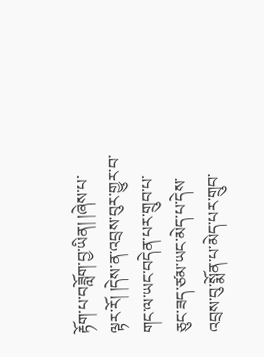རྟོག་པ་བཟློག་བྱ་ཡིན། །ཞེས་པ་ལྟར་རོ། །དེས་ན་འབྲས་བུར་གྱུར་བ་གང་ལ་ཡང་བདེན་པར་གྲུབ་པ་ཅུང་ཟད་ཙམ་ཡང་མེད་པ་དེས་འབྲས་བུ་སྨོན་པ་མེད་པར་གྲུབ་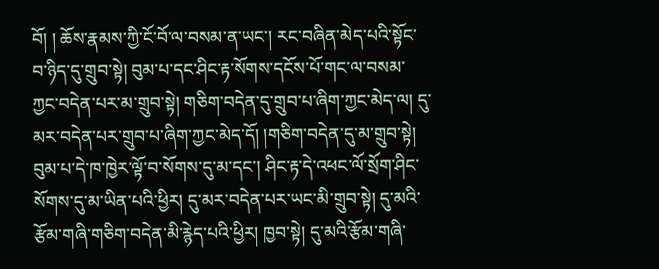བོ། ། ཆོས་རྣམས་ཀྱི་ངོ་བོ་ལ་བསམ་ན་ཡང་། རང་བཞིན་མེད་པའི་སྟོང་བ་ཉིད་དུ་གྲུབ་སྟེ། བུམ་པ་དང་ཤིང་རྟ་སོགས་དངོས་པོ་གང་ལ་བསམ་ཀྱང་བདེན་པར་མ་གྲུབ་སྟེ། གཅིག་བདེན་དུ་གྲུབ་པ་ཞིག་ཀྱང་མེད་ལ། དུ་མར་བདེན་པར་གྲུབ་པ་ཞིག་ཀྱང་མེད་དོ། །གཅིག་བདེན་དུ་མ་གྲུབ་སྟེ། བུམ་པ་དེ་ཁ་ཁྱེར་ལྟོ་བ་སོགས་དུ་མ་དང་། ཤིང་རྟ་དེ་འཕང་ལོ་སྲོག་ཤིང་སོགས་དུ་མ་ཡིན་པའི་ཕྱིར། དུ་མར་བདེན་པར་ཡང་མི་གྲུབ་སྟེ། དུ་མའི་རྩོམ་གཞི་གཅིག་བདེན་མི་རྙེད་པའི་ཕྱིར། ཁྱབ་སྟེ། དུ་མའི་རྩོམ་གཞི་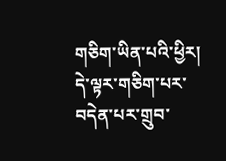གཅིག་ཡིན་པའི་ཕྱིར། དེ་ལྟར་གཅིག་པར་བདེན་པར་གྲུབ་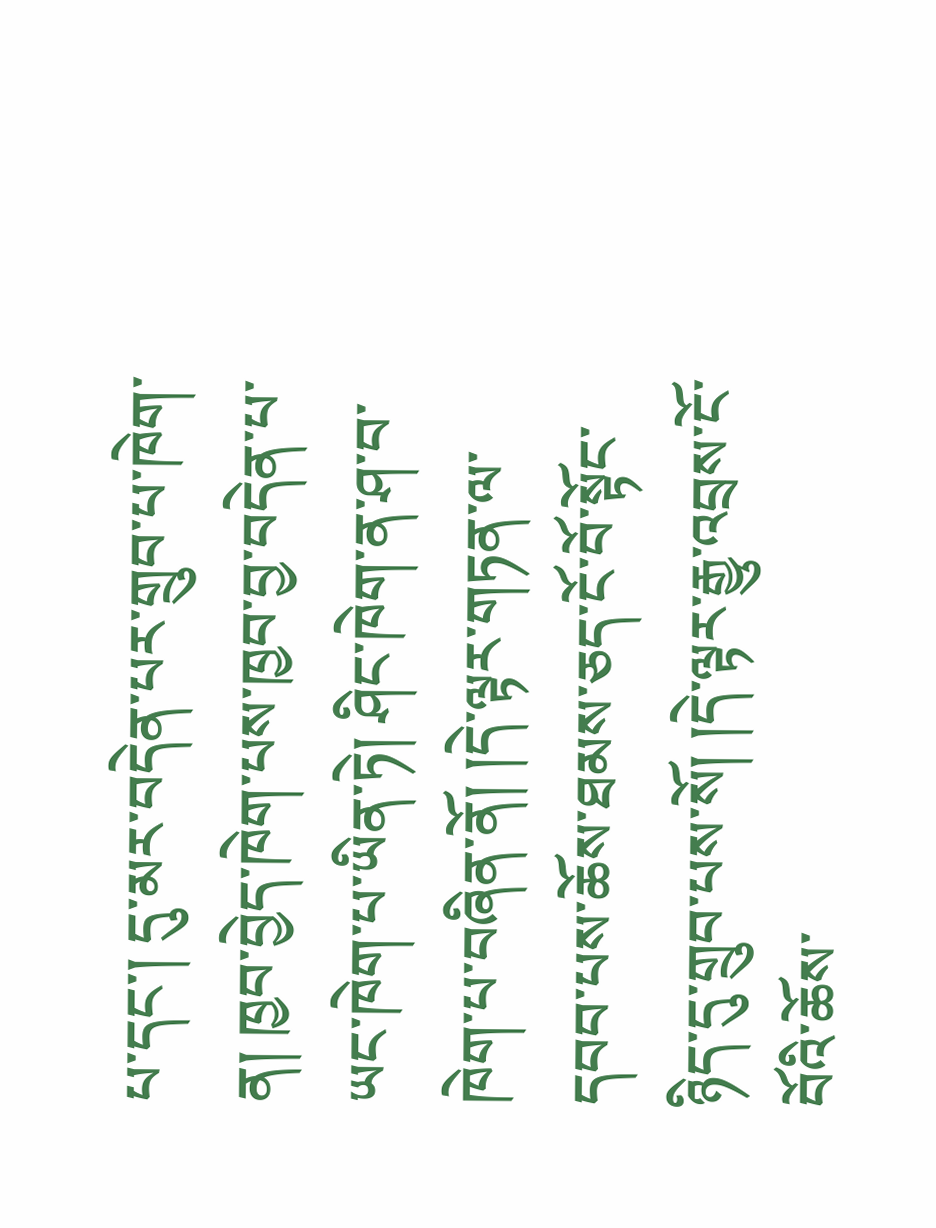པ་དང་། དུ་མར་བདེན་པར་གྲུབ་པ་ཁེག་ན། ཁྱབ་བྱེད་ཁེག་པས་ཁྱབ་བྱ་བདེན་པ་ཡང་ཁེག་པ་ཡིན་ཏེ། ཤིང་ཁེག་ན་ཤ་བ་ཁེག་པ་བཞིན་ནོ། །དེ་ལྟར་གཏན་ལ་དབབ་པས་ཆོས་ཐམས་ཅད་ངོ་བོ་སྟོང་ཉིད་དུ་གྲུབ་པས་སོ། །དེ་ལྟར་རྒྱུ་འབྲས་ངོ་བོའི་ཆོས་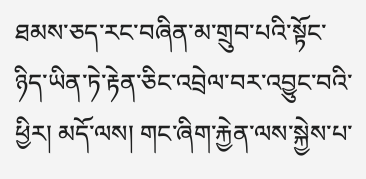ཐམས་ཅད་རང་བཞིན་མ་གྲུབ་པའི་སྟོང་ཉིད་ཡིན་ཏེ་རྟེན་ཅིང་འབྲེལ་བར་འབྱུང་བའི་ཕྱིར། མདོ་ལས། གང་ཞིག་རྐྱེན་ལས་སྐྱེས་པ་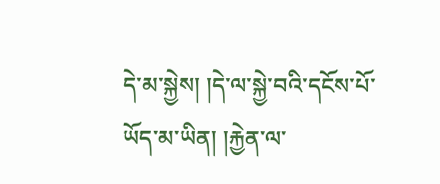དེ་མ་སྐྱེས། །དེ་ལ་སྐྱེ་བའི་དངོས་པོ་ཡོད་མ་ཡིན། །རྐྱེན་ལ་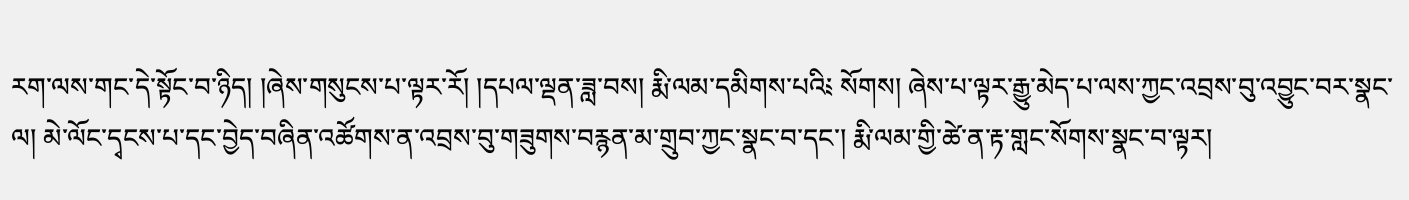རག་ལས་གང་དེ་སྟོང་བ་ཉིད། །ཞེས་གསུངས་པ་ལྟར་རོ། །དཔལ་ལྡན་ཟླ་བས། རྨི་ལམ་དམིགས་པའི༴ སོགས། ཞེས་པ་ལྟར་རྒྱུ་མེད་པ་ལས་ཀྱང་འབྲས་བུ་འབྱུང་བར་སྣང་ལ། མེ་ལོང་དྭངས་པ་དང་བྱེད་བཞིན་འཚོགས་ན་འབྲས་བུ་གཟུགས་བརྙན་མ་གྲུབ་ཀྱང་སྣང་བ་དང་། རྨི་ལམ་གྱི་ཚེ་ན་རྟ་གླང་སོགས་སྣང་བ་ལྟར།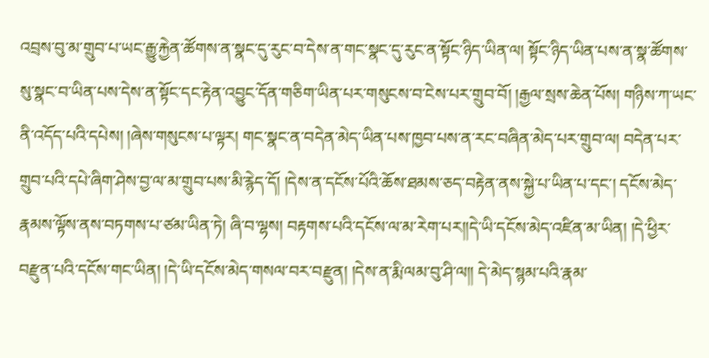འབྲས་བུ་མ་གྲུབ་པ་ཡང་རྒྱུ་རྐྱེན་ཚོགས་ན་སྣང་དུ་རུང་བ་དེས་ན་གང་སྣང་དུ་རུང་ན་སྟོང་ཉིད་ཡིན་ལ། སྟོང་ཉིད་ཡིན་པས་ན་སྣ་ཚོགས་སུ་སྣང་བ་ཡིན་པས་དེས་ན་སྟོང་དང་རྟེན་འབྱུང་དོན་གཅིག་ཡིན་པར་གསུངས་བ་ངེས་པར་གྲུབ་བོ། །རྒྱལ་སྲས་ཆེན་པོས། གཉིས་ཀ་ཡང་ནི་འདོད་པའི་དཔེས། །ཞེས་གསུངས་པ་ལྟར། གང་སྣང་ན་བདེན་མེད་ཡིན་པས་ཁྱབ་པས་ན་རང་བཞིན་མེད་པར་གྲུབ་ལ། བདེན་པར་གྲུབ་པའི་དཔེ་ཞིག་ཤེས་བྱ་ལ་མ་གྲུབ་པས་མི་རྙེད་དོ། །དེས་ན་དངོས་པོའི་ཆོས་ཐམས་ཅད་བརྟེན་ནས་སྐྱེ་པ་ཡིན་པ་དང་། དངོས་མེད་རྣམས་ལྟོས་ནས་བཏགས་པ་ཙམ་ཡིན་ཏེ། ཞི་བ་ལྷས། བརྟགས་པའི་དངོས་ལ་མ་རེག་པར།།དེ་ཡི་དངོས་མེད་འཛིན་མ་ཡིན། །དེ་ཕྱིར་བརྫུན་པའི་དངོས་གང་ཡིན། །དེ་ཡི་དངོས་མེད་གསལ་བར་བརྫུན། །དེས་ན་རྨི་ལམ་བུ་ཤི་ལ།། དེ་མེད་སྙམ་པའི་རྣམ་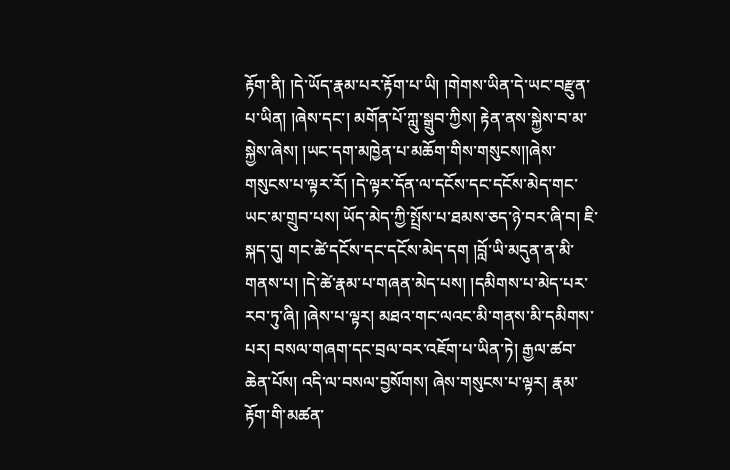རྟོག་ནི། །དེ་ཡོད་རྣམ་པར་རྟོག་པ་ཡི། །གེགས་ཡིན་དེ་ཡང་བརྫུན་པ་ཡིན། །ཞེས་དང་། མགོན་པོ་ཀླུ་སྒྲུབ་ཀྱིས། རྟེན་ནས་སྐྱེས་བ་མ་སྐྱེས་ཞེས། །ཡང་དག་མཁྱེན་པ་མཆོག་གིས་གསུངས།།ཞེས་གསུངས་པ་ལྟར་རོ། །དེ་ལྟར་དོན་ལ་དངོས་དང་དངོས་མེད་གང་ཡང་མ་གྲུབ་པས། ཡོད་མེད་ཀྱི་སྤྲོས་པ་ཐམས་ཅད་ཉེ་བར་ཞི་བ། ཇི་སྐད་དུ། གང་ཚེ་དངོས་དང་དངོས་མེད་དག །བློ་ཡི་མདུན་ན་མི་གནས་པ། །དེ་ཚེ་རྣམ་པ་གཞན་མེད་པས། །དམིགས་པ་མེད་པར་རབ་ཏུ་ཞི། །ཞེས་པ་ལྟར། མཐའ་གང་ལའང་མི་གནས་མི་དམིགས་པར། བསལ་གཞག་དང་བྲལ་བར་འཇོག་པ་ཡིན་ཏེ། རྒྱལ་ཚབ་ཆེན་པོས། འདི་ལ་བསལ་བྱསོགས། ཞེས་གསུངས་པ་ལྟར། རྣམ་རྟོག་གི་མཚན་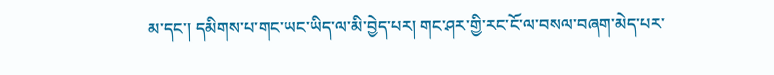མ་དང་། དམིགས་པ་གང་ཡང་ཡིད་ལ་མི་བྱེད་པར། གང་ཤར་གྱི་རང་ངོ་ལ་བསལ་བཞག་མེད་པར་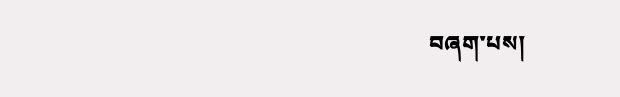བཞག་པས།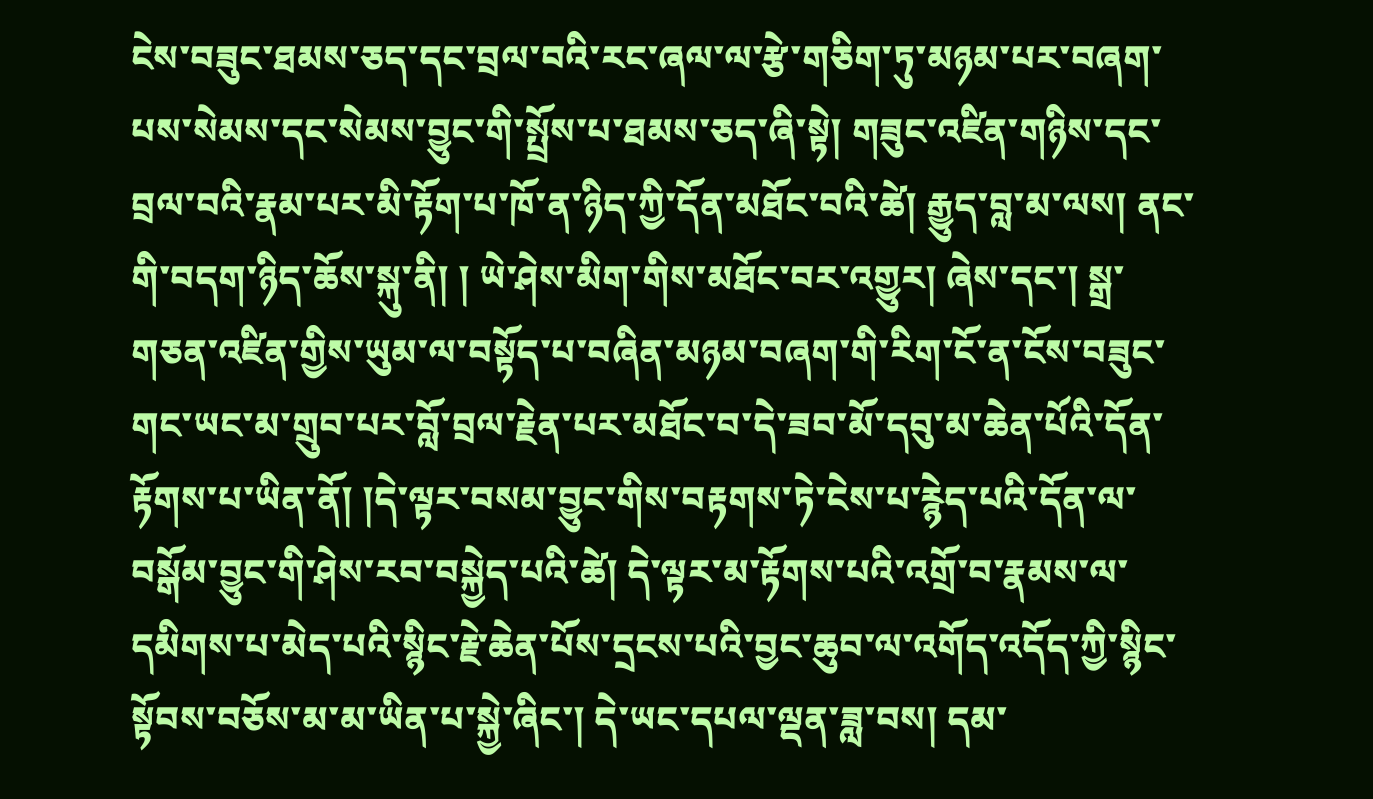ངེས་བཟུང་ཐམས་ཅད་དང་བྲལ་བའི་རང་ཞལ་ལ་རྩེ་གཅིག་ཏུ་མཉམ་པར་བཞག་པས་སེམས་དང་སེམས་བྱུང་གི་སྤྲོས་པ་ཐམས་ཅད་ཞི་སྟེ། གཟུང་འཛིན་གཉིས་དང་བྲལ་བའི་རྣམ་པར་མི་རྟོག་པ་ཁོ་ན་ཉིད་ཀྱི་དོན་མཐོང་བའི་ཚེ། རྒྱུད་བླ་མ་ལས། ནང་གི་བདག་ཉིད་ཆོས་སྐུ་ནི། ། ཡེ་ཤེས་མིག་གིས་མཐོང་བར་འགྱུར། ཞེས་དང་། སྒྲ་གཅན་འཛིན་གྱིས་ཡུམ་ལ་བསྟོད་པ་བཞིན་མཉམ་བཞག་གི་རིག་ངོ་ན་ངོས་བཟུང་གང་ཡང་མ་གྲུབ་པར་བློ་བྲལ་རྗེན་པར་མཐོང་བ་དེ་ཟབ་མོ་དབུ་མ་ཆེན་པོའི་དོན་རྟོགས་པ་ཡིན་ནོ། །དེ་ལྟར་བསམ་བྱུང་གིས་བརྟགས་ཏེ་ངེས་པ་རྙེད་པའི་དོན་ལ་བསྒོམ་བྱུང་གི་ཤེས་རབ་བསྐྱེད་པའི་ཚེ། དེ་ལྟར་མ་རྟོགས་པའི་འགྲོ་བ་རྣམས་ལ་དམིགས་པ་མེད་པའི་སྙིང་རྗེ་ཆེན་པོས་དྲངས་པའི་བྱང་ཆུབ་ལ་འགོད་འདོད་ཀྱི་སྙིང་སྟོབས་བཅོས་མ་མ་ཡིན་པ་སྐྱེ་ཞིང་། དེ་ཡང་དཔལ་ལྡན་ཟླ་བས། དམ་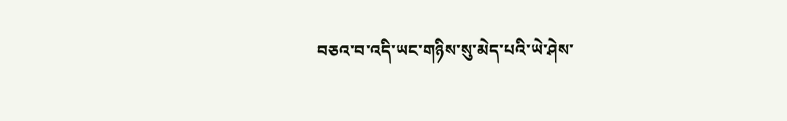བཅའ་བ་འདི་ཡང་གཉིས་སུ་མེད་པའི་ཡེ་ཤེས་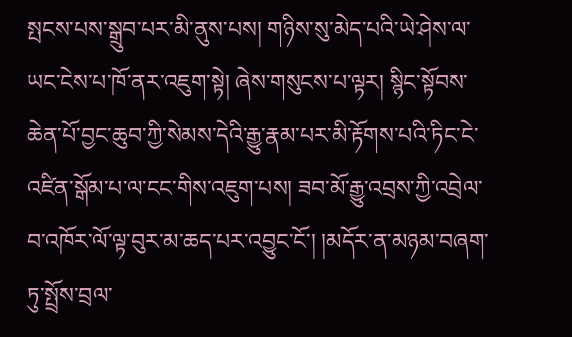སྤངས་པས་སྒྲུབ་པར་མི་ནུས་པས། གཉིས་སུ་མེད་པའི་ཡེ་ཤེས་ལ་ཡང་ངེས་པ་ཁོ་ནར་འཇུག་སྟེ། ཞེས་གསུངས་པ་ལྟར། སྙིང་སྟོབས་ཆེན་པོ་བྱང་ཆུབ་ཀྱི་སེམས་དེའི་རྒྱུ་རྣམ་པར་མི་རྟོགས་པའི་ཏིང་ངེ་འཛིན་སྒོམ་པ་ལ་ངང་གིས་འཇུག་པས། ཟབ་མོ་རྒྱུ་འབྲས་ཀྱི་འབྲེལ་བ་འཁོར་ལོ་ལྟ་བུར་མ་ཆད་པར་འབྱུང་ངོ་། །མདོར་ན་མཉམ་བཞག་ཏུ་སྤྲོས་བྲལ་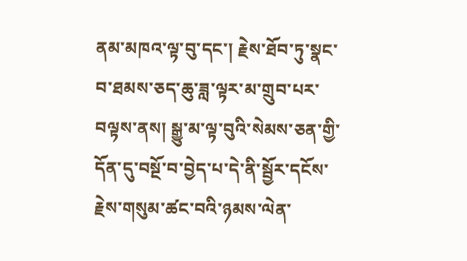ནམ་མཁའ་ལྟ་བུ་དང་། རྗེས་ཐོབ་ཏུ་སྣང་བ་ཐམས་ཅད་ཆུ་ཟླ་ལྟར་མ་གྲུབ་པར་བལྟས་ནས། སྒྱུ་མ་ལྟ་བུའི་སེམས་ཅན་གྱི་དོན་དུ་བསྔོ་བ་བྱེད་པ་དེ་ནི་སྦྱོར་དངོས་རྗེས་གསུམ་ཚང་བའི་ཉམས་ལེན་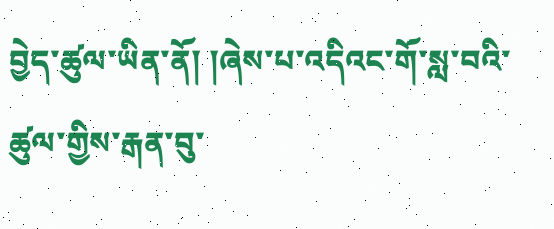བྱེད་ཚུལ་ཡིན་ནོ། །ཞེས་པ་འདིའང་གོ་སླ་བའི་ཚུལ་གྱིས་རྒན་བུ་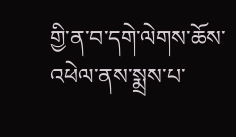གྱི་ན་བ་དགེ་ལེགས་ཆོས་འཕེལ་ནས་སྨྲས་པ་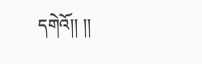དགེའོ།། །།